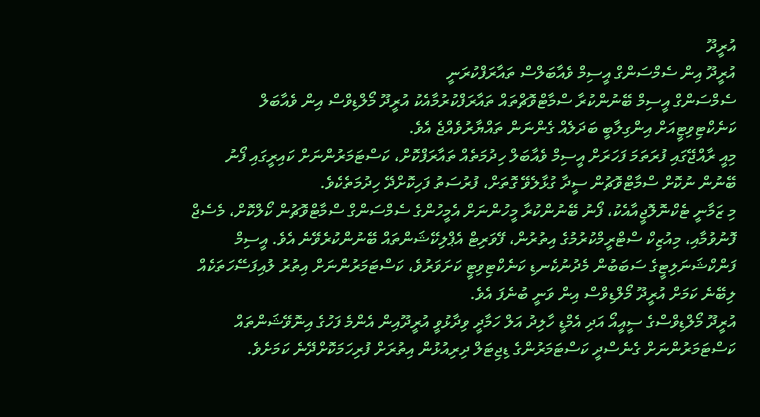އުރީދޫ
އުރީދޫ އިން ސެމްސަންގް އީސިމް ވެއާބަލްސް ތައާރަފްކުރަނީ
ސެމްސަންގް އީސިމް ބޭނުންކުރާ ސްމާޓްވޮޗްތައް ތައާރަފްކުރުމާއެކު އުރީދޫ މޯލްޑިވްސް އިން ވެއާބަލް ކަނެކްޓިވިޓީއަށް އިންގިލާބީ ބަދަލެއް ގެންނަން ތައްޔާރުވެއްޖެ އެވެ.
މިއީ ރާއްޖޭގައި ފުރަތަމަ ފަހަރަށް އީސިމް ވެއާބަލް ހިދުމަތެއް ތައާރަފްކޮށް، ކަސްޓަމަރުންނަށް ކައިރީގައި ފޯނު ބޭނުން ނުކޮށް ސްމާޓްވޮޗުން ސީދާ ގުޅާލެވޭ ގޮތަށް، ފުރުސަތު ފަހިކޮށްދޭ ހިދުމަތެކެވެ.
މި ޒަމާނީ ޓެކްނޮލޮޖީއާއެކު، ފޯނު ބޭނުންކުރާ މީހުންނަށް އެމީހުންގެ ސެމްސަންގް ސްމާޓްވޮޗުން ކޯލްކޮށް، މެސެޖް ފޮނުވުމާއި، މިއުޒިކް ސްޓްރީމްކުރުމުގެ އިތުރުން، ފޭވަރިޓް އެޕްލިކޭޝަންތައް ބޭނުންކުރެވޭނެ އެވެ. އީސިމް ފަންކްޝަނަލިޓީގެ ސަބަބުން މެދުނުކެނޑި ކަނެކްޓިވިޓީ ކަށަވަރުވެ، ކަސްޓަމަރުންނަށް އިތުރު ލުއިފަސޭހަތަކެއް ލިބޭނެ ކަމަށް އުރީދޫ މޯލްޑިވްސް އިން ވަނީ ބުނެފަ އެވެ.
އުރީދޫ މޯލްޑިވްސްގެ ސީއީއޯ އަދި އެމްޑީ ހާލިދު އަލް ހަމާދީ ވިދާޅުވީ އުރީދޫއިން އެންމެ ފަހުގެ އިނޮވޭޝަންތައް ކަސްޓަމަރުންނަށް ގެނެސްދީ ކަސްޓަމަރުންގެ ޑިޖިޓަލް ދިރިއުޅުން އިތުރަށް ފުރިހަމަކޮށްދޭނެ ކަމަށެވެ.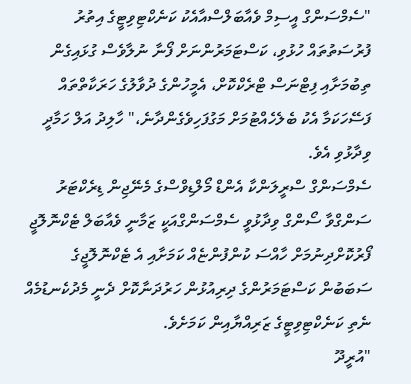"ސެމްސަންގް އީސިމް ވެއާބަލްސްއާއެކު ކަނެކްޓިވިޓީގެ އިތުރު ފުރުސަތުތައް ހުޅުވި، ކަސްޓަމަރުންނަށް ފޯނާ ނުލާވެސް ގުޅައިގެން ތިބުމަށާއި ފިޓްނަސް ޓްރެކްކޮށް، އެމީހުންގެ ދުވާލުގެ ހަރަކާތްތައް ފަސޭހަކަމާ އެކު ބެލެހެއްޓުމަށް މަގުފަހިވެގެންދާނެ،" ހާލިދު އަލް ހަމާދީ ވިދާޅުވި އެވެ.
ސެމްސަންގް ސްރީލަންކާ އެންޑް މޯލްޑިވްސްގެ މެނޭޖިން ޑިރެކްޓަރު ސަންގްވާ ސޯންގް ވިދާޅުވީ ސެމްސަންގްއަކީ ޒަމާނީ ވެއާބަލް ޓެކްނޮލޮޖީ ފޯރުކޮށްދިނުމަށް ހާއްސަ ކުންފުންޏެއް ކަމަށާއި އެ ޓެކްނޮލޮޖީގެ ސަބަބުން ކަސްޓަމަރުންގެ ދިރިއުޅުން ހަރުދަނާކޮށް ދެނީ މެދުކެނޑުމެއް ނެތި ކަނެކްޓިވިޓީގެ ޒަރިއްޔާއިން ކަމަށެވެ.
"އުރީދޫ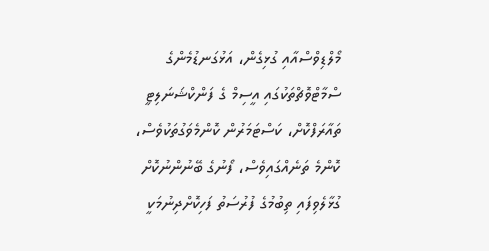މޯލްޑިވްސްއާއި ގުޅިގެން، އަޅުގަނޑުމެންގެ ސްމާޓްވޮޗްތަކުގައި އީސިމް ގެ ފަންކްޝަނަލިޓީ ތައާރަފްކޮށް، ކަސްޓަމަރުން ކޮންމެވަގުތަކުވެސް، ކޮންމެ ތަނެއްގައިވެސް، ފޯނުގެ ބޭނުންނުކޮށް ގުޅާލެވިފައި ތިބުމުގެ ފުރުސަތު ފަހިކޮށްދިނުމަކީ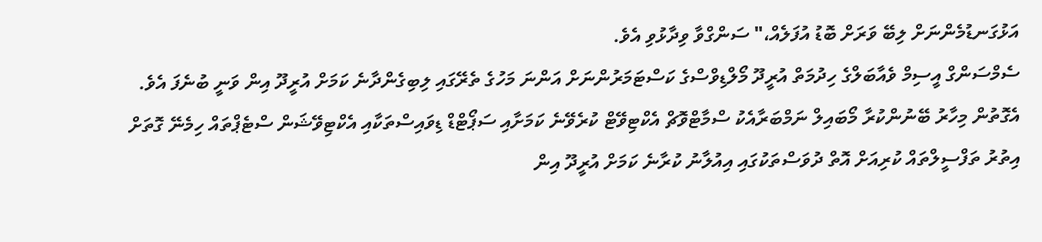އަޅުގަނޑުމެންނަށް ލިބޭ ވަރަށް ބޮޑު އުފަލެއް،" ސަންގްވާ ވިދާޅުވި އެވެ.
ސެމްސަންގް އީސިމް ވެއާބަލްގެ ހިދުމަތް އުރީދޫ މޯލްޑިވްސްގެ ކަސްޓަމަރުންނަށް އަންނަ މަހުގެ ތެރޭގައި ލިބިގެންދާނެ ކަމަށް އުރީދޫ އިން ވަނީ ބުނެފަ އެވެ.
އެގޮތުން މިހާރު ބޭނުންކުރާ މޯބައިލް ނަމްބަރާއެކު ސްމާޓްވޮޗް އެކްޓިވޭޓް ކުރެވޭނެ ކަމަށާއި ސަޕޯޓްޑް ޑިވައިސްތަކާއި އެކްޓިވޭޝަން ސްޓެޕްތައް ހިމެނޭ ގޮތަށް އިތުރު ތަފްސީލްތައް ކުރިއަށް އޮތް ދުވަސްތަކުގައި އިއުލާނު ކުރާނެ ކަމަށް އުރީދޫ އިން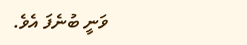ވަނީ ބުނެފަ އެވެ.